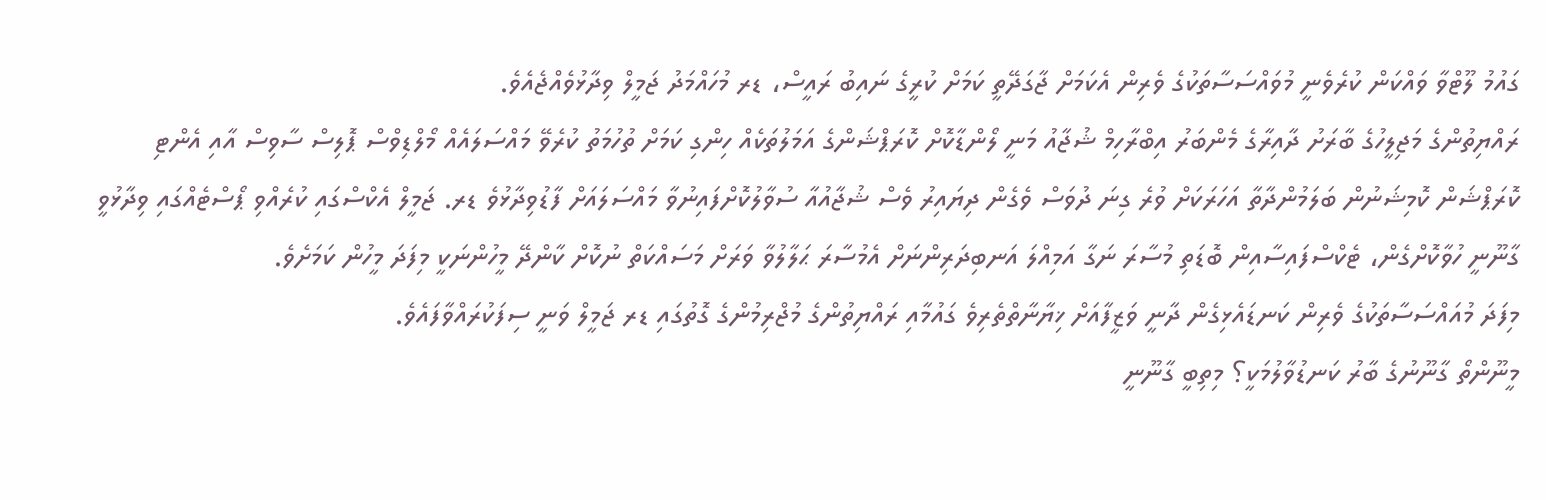ގައުމު ލޫޓްވާ ވައްކަން ކުރެވެނީ މުވައްސަސާތަކުގެ ވެރިން އެކަމަށް ޖާގަދޭތީ ކަމަށް ކުރީގެ ނައިބު ރައީސް، ޑރ މުހައްމަދު ޖަމީލް ވިދާޅުވެއްޖެއެވެ.
ރައްޔިތުންގެ މަޖިލީހުގެ ބާރަށު ދާއިރާގެ މެންބަރު އިބްރާހިމް ޝުޖާއު މަނީ ލޯންޑާކޮށް ކޮރަޕްޝަންގެ އަމަލުތަކެއް ހިންގި ކަމަށް ތުހުމަތު ކުރެވޭ މައްސަލައެއް މޯލްޑިވްސް ޕޮލިސް ސާވިސް އާއި އެންޓި ކޮރަޕްޝަން ކޮމިޝަނުން ބަލަމުންދާތާ އަހަރަކަށް ވުރެ ގިނަ ދުވަސް ވެގެން ދިޔައިރު ވެސް ޝުޖާއުއާ ސުވާލުކޮށްފައިނުވާ މައްސަލައަށް ފާޑުވިދާޅުވެ ޑރ. ޖަމީލް އެކްސްގައި ކުރެއްވި ޕޯސްޓެއްގައި ވިދާޅުވީ ގާނޫނީ ހުވާކޮށްގެން، ޓެކްސްފައިސާއިން ބޮޑަތި މުސާރަ ނަގާ އަމިއްލަ އަނބިދަރިންނަށް އެމުސާރަ ޙަލާލުވާ ވަރަށް މަސައްކަތް ނުކޮށް ކާންދޭ މީހުންނަކީ މިފަދަ މީހުން ކަމަށެވެ.
މިފަދަ މުއައްސަސާތަކުގެ ވެރިން ކަނޑައެޅިގެން ދާނީ ވަޒީފާއަށް ޚިޔާނާތްތެރިވެ ގައުމާއި ރައްޔިތުންގެ މުޖްރިމުންގެ ގޮތުގައި ޑރ ޖަމީލް ވަނީ ސިފަކުރައްވާފައެވެ.
މީނޫންތޯ ގާނޫނުގެ ބާރު ކަނޑުވާލުމަކީ؟ މިތިބީ ގާނޫނީ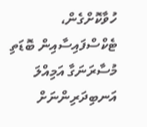ހުވާކޮށްގެން، ޓެކްސްފައިސާއިން ބޮޑަތި މުސާރަނަގާ އަމިއްލަ އަނބިދަރިންނަށް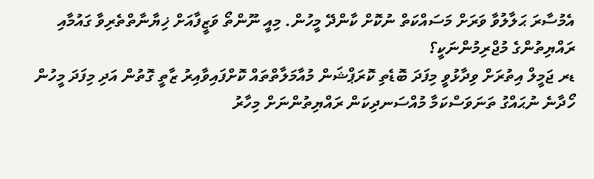އެމުސާރަ ޙަލާލުވާ ވަރަށް މަސައްކަތް ނުކޮށް ކާންދޭ މީހުން. މިއީ ނޫންތޯ ވަޒީފާއަށް ޚިޔާނާތްތެރިވާ ގައުމާއި ރައްޔިތުންގެ މުޖްރިމުންނަކީ؟
ޑރ ޖަމީލް އިތުރަށް ވިދާޅުވީ މިފަދަ ބޮޑެތި ކޮރަޕްޝަން މުއާމަލާތްތައް ކޮށްފައިވާއިރު ޒާތީ ގޮތުން އަދި މިފަދަ މީހުން ހޯދާނެ ނުޙައްގު ތަނަވަސްކަމާ މުއްސަނދިކަން ރައްޔިތުންނަށް މިހާރު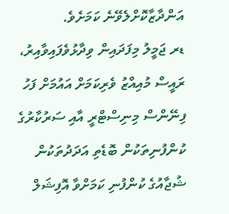އަންދާޒާކޮށްލެވޭނެ ކަމަށެވެ.
ޑރ ޖަމީލު މިފަދައިން ވިދާޅުވެފައިވާއިރު، ރައީސް މުއިއްޒު ވެރިކަމަށް އައުމަށް ފަހު ފިނޭންސް މިނިސްޓްރީ އާއި ސަރުކާރުގެ ކުންފުނިތަކުން ބޮޑެތި އަދަދުތަކުން ޝުޖާއުގެ ކުންފުނި ކަމަށްވާ އޮފިޝަލް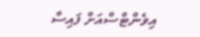އިވެންޓްސްއަށް ފައިސާ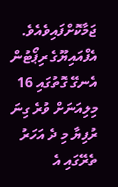ޖަމާކޮށްފައިވެއެވެ. އެފްއައިޔޫގެ ރިޕޯޓުން އެނގޭ ގޮތުގައި 16 މިލިއަނަށް ވުރެ ގިނަ ރުފިޔާ މި ދެ އަހަރު ތެރޭގައި އެ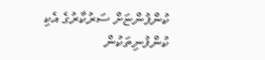ކުންފުންޏަށް ސަރުކާރުގެ އެކި ކުންފުނިތަކުން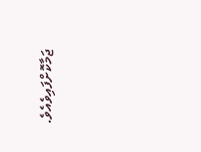ޖަމާކޮށްފައިވެއެވެ.